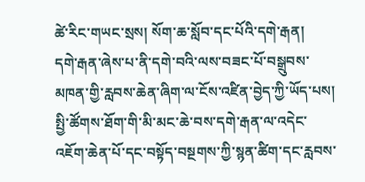ཚེ་རིང་གཡང་སྲས། སོག་ཆ་སློབ་དང་པོའི་དགེ་རྒན།
དགེ་རྒན་ཞེས་པ་ནི་དགེ་བའི་ལས་བཟང་པོ་བསྒྲུབས་མཁན་གྱི་རླབས་ཆེན་ཞིག་ལ་ངོས་འཛིན་བྱེད་ཀྱི་ཡོད་པས། སྤྱི་ཚོགས་ཐོག་གི་མི་མང་ཆེ་བས་དགེ་རྒན་ལ་འདེང་འཇོག་ཆེན་པོ་དང་བསྟོད་བསྔགས་ཀྱི་སྙན་ཚིག་དང་རླབས་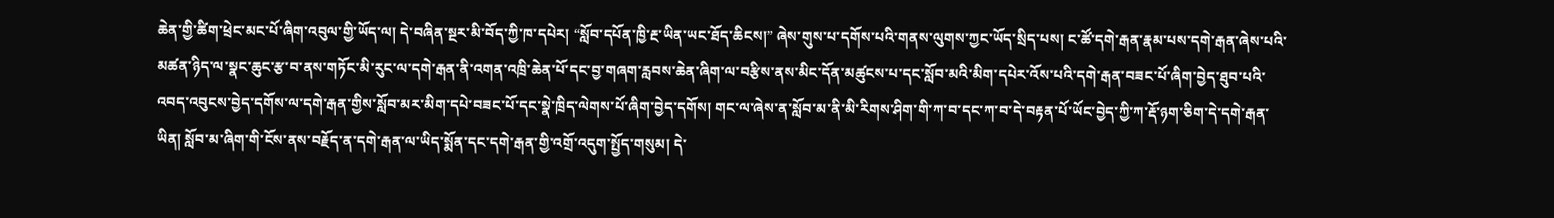ཆེན་གྱི་ཚིག་ཕྲེང་མང་པོ་ཞིག་འབུལ་གྱི་ཡོད་ལ། དེ་བཞིན་སྔར་མི་བོད་ཀྱི་ཁ་དཔེར། “སློབ་དཔོན་ཁྱི་རྔ་ཡིན་ཡང་ཐོད་ཆིངས།” ཞེས་གུས་པ་དགོས་པའི་གནས་ལུགས་ཀྱང་ཡོད་སྲིད་པས། ང་ཚོ་དགེ་རྒན་རྣམ་པས་དགེ་རྒན་ཞེས་པའི་མཚན་ཉིད་ལ་སྣང་ཆུང་རྩ་བ་ནས་གཏོང་མི་རུང་ལ་དགེ་རྒན་ནི་འགན་འཁྲི་ཆེན་པོ་དང་བྱ་གཞག་རླབས་ཆེན་ཞིག་ལ་བརྩིས་ནས་མིང་དོན་མཚུངས་པ་དང་སློབ་མའི་མིག་དཔེར་འོས་པའི་དགེ་རྒན་བཟང་པོ་ཞིག་བྱེད་ཐུབ་པའི་འབད་འབུངས་བྱེད་དགོས་ལ་དགེ་རྒན་གྱིས་སློབ་མར་མིག་དཔེ་བཟང་པོ་དང་སྣེ་ཁྲིད་ལེགས་པོ་ཞིག་བྱེད་དགོས། གང་ལ་ཞེས་ན་སློབ་མ་ནི་མི་རིགས་ཤིག་གི་ཀ་བ་དང་ཀ་བ་དེ་བརྟན་པོ་ཡོང་བྱེད་ཀྱི་ཀ་རྡོ་ཉག་ཅིག་དེ་དགེ་རྒན་ཡིན། སློབ་མ་ཞིག་གི་ངོས་ནས་བརྗོད་ན་དགེ་རྒན་ལ་ཡིད་སྨོན་དང་དགེ་རྒན་གྱི་འགྲོ་འདུག་སྤྱོད་གསུམ། དེ་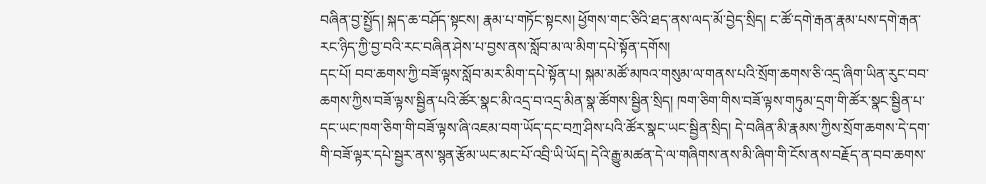བཞིན་བྱ་སྤྱོད། སྐད་ཆ་བཤོད་སྟངས། རྣམ་པ་གཏོང་སྟངས། ཕྱོགས་གང་ཅིའི་ཐད་ནས་ལད་མོ་བྱེད་སྲིད། ང་ཚོ་དགེ་རྒན་རྣམ་པས་དགེ་རྒན་རང་ཉིད་ཀྱི་བྱ་བའི་རང་བཞིན་ཤེས་པ་བྱས་ནས་སློབ་མ་ལ་མིག་དཔེ་སྟོན་དགོས།
དང་པོ། བབ་ཆགས་ཀྱི་བཟོ་ལྟས་སློབ་མར་མིག་དཔེ་སྟོན་པ། སྐམ་མཚོ་མཁའ་གསུམ་ལ་གནས་པའི་སྲོག་ཆགས་ཅི་འདྲ་ཞིག་ཡིན་རུང་བབ་ཆགས་ཀྱིས་བཟོ་ལྟས་སྦྱིན་པའི་ཚོར་སྣང་མི་འདྲ་བ་འདྲ་མིན་སྣ་ཚོགས་སྦྱིན་སྲིད། ཁག་ཅིག་གིས་བཟོ་ལྟས་གཏུམ་དྲག་གི་ཚོར་སྣང་སྦྱིན་པ་དང་ཡང་ཁག་ཅིག་གི་བཟོ་ལྟས་ཞི་འཇམ་བག་ཡོད་དང་བཀྲ་ཤིས་པའི་ཚོར་སྣང་ཡང་སྦྱིན་སྲིད། དེ་བཞིན་མི་རྣམས་ཀྱིས་སྲོག་ཆགས་དེ་དག་གི་བཟོ་ལྟར་དཔེ་སྦྱར་ནས་སྙན་རྩོམ་ཡང་མང་པོ་འབྲི་ཡི་ཡོད། དེའི་རྒྱུ་མཚན་དེ་ལ་གཞིགས་ནས་མི་ཞིག་གི་ངོས་ནས་བརྗོད་ན་བབ་ཆགས་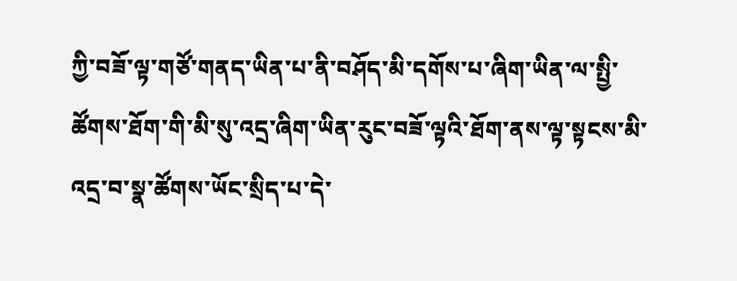ཀྱི་བཟོ་ལྟ་གཙོ་གནད་ཡིན་པ་ནི་བཤོད་མི་དགོས་པ་ཞིག་ཡིན་ལ་སྤྱི་ཚོགས་ཐོག་གི་མི་སུ་འདྲ་ཞིག་ཡིན་རུང་བཟོ་ལྟའི་ཐོག་ནས་ལྟ་སྟངས་མི་འདྲ་བ་སྣ་ཚོགས་ཡོང་སྲིད་པ་དེ་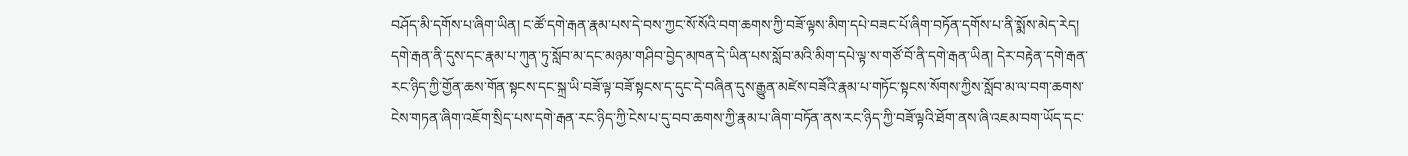བཤོད་མི་དགོས་པ་ཞིག་ཡིན། ང་ཚོ་དགེ་རྒན་རྣམ་པས་དེ་བས་ཀྱང་སོ་སོའི་བག་ཆགས་ཀྱི་བཟོ་ལྟས་མིག་དཔེ་བཟང་པོ་ཞིག་བཏོན་དགོས་པ་ནི་སྨོས་མེད་རེད། དགེ་རྒན་ནི་དུས་དང་རྣམ་པ་ཀུན་ཏུ་སློབ་མ་དང་མཉམ་གཤིབ་བྱེད་མཁན་དེ་ཡིན་པས་སློབ་མའི་མིག་དཔེ་ལྟ་ས་གཙོ་བོ་ནི་དགེ་རྒན་ཡིན། དེར་བརྟེན་དགེ་རྒན་རང་ཉིད་ཀྱི་གྱོན་ཆས་གོན་སྟངས་དང་སྐྲ་ཡི་བཟོ་ལྟ་བཟོ་སྟངས་ད་དུང་དེ་བཞིན་དུས་རྒྱུན་མཛེས་བཟོའི་རྣམ་པ་གཏོང་སྟངས་སོགས་ཀྱིས་སློབ་མ་ལ་བག་ཆགས་ངེས་གཏན་ཞིག་འཇོག་སྲིད་པས་དགེ་རྒན་རང་ཉིད་ཀྱི་ངེས་པ་དུ་བབ་ཆགས་ཀྱི་རྣམ་པ་ཞིག་བཏོན་ནས་རང་ཉིད་ཀྱི་བཟོ་ལྟའི་ཐོག་ནས་ཞི་འཇམ་བག་ཡོད་དང་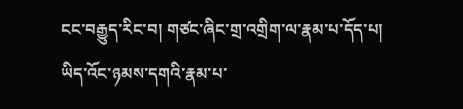ངང་བརྒྱུད་རིང་བ། གཙང་ཞིང་གྲ་འགྲིག་ལ་རྣམ་པ་དོད་པ། ཡིད་འོང་ཉམས་དགའི་རྣམ་པ་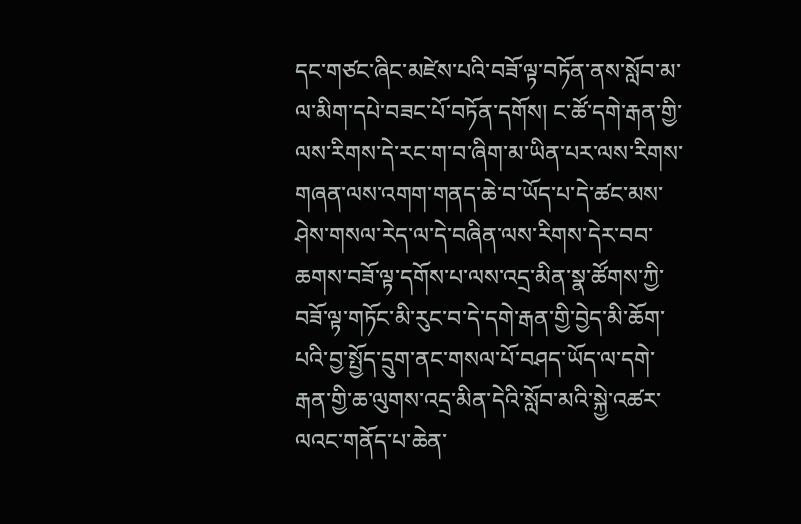དང་གཙང་ཞིང་མཛེས་པའི་བཟོ་ལྟ་བཏོན་ནས་སློབ་མ་ལ་མིག་དཔེ་བཟང་པོ་བཏོན་དགོས། ང་ཚོ་དགེ་རྒན་གྱི་ལས་རིགས་དེ་རང་ག་བ་ཞིག་མ་ཡིན་པར་ལས་རིགས་གཞན་ལས་འགག་གནད་ཆེ་བ་ཡོད་པ་དེ་ཚང་མས་ཤེས་གསལ་རེད་ལ་དེ་བཞིན་ལས་རིགས་དེར་བབ་ཆགས་བཟོ་ལྟ་དགོས་པ་ལས་འདྲ་མིན་སྣ་ཚོགས་ཀྱི་བཟོ་ལྟ་གཏོང་མི་རུང་བ་དེ་དགེ་རྒན་གྱི་བྱེད་མི་ཆོག་པའི་བྱ་སྤྱོད་དྲུག་ནང་གསལ་པོ་བཤད་ཡོད་ལ་དགེ་རྒན་གྱི་ཆ་ལུགས་འདྲ་མིན་དེའི་སློབ་མའི་སྐྱེ་འཚར་ལའང་གནོད་པ་ཆེན་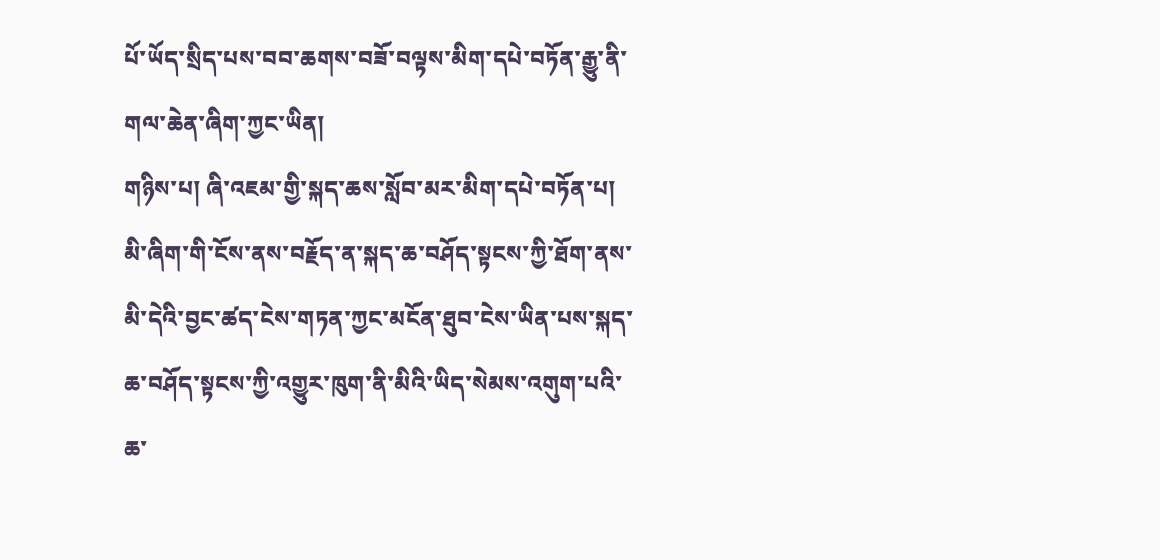པོ་ཡོད་སྲིད་པས་བབ་ཆགས་བཟོ་བལྟས་མིག་དཔེ་བཏོན་རྒྱུ་ནི་གལ་ཆེན་ཞིག་ཀྱང་ཡིན།
གཉིས་པ། ཞི་འཇམ་གྱི་སྐད་ཆས་སློབ་མར་མིག་དཔེ་བཏོན་པ། མི་ཞིག་གི་ངོས་ནས་བརྗོད་ན་སྐད་ཆ་བཤོད་སྟངས་ཀྱི་ཐོག་ནས་མི་དེའི་བྱང་ཚད་ངེས་གཏན་ཀྱང་མངོན་ཐུབ་ངེས་ཡིན་པས་སྐད་ཆ་བཤོད་སྟངས་ཀྱི་འགྱུར་ཁུག་ནི་མིའི་ཡིད་སེམས་འགུག་པའི་ཆ་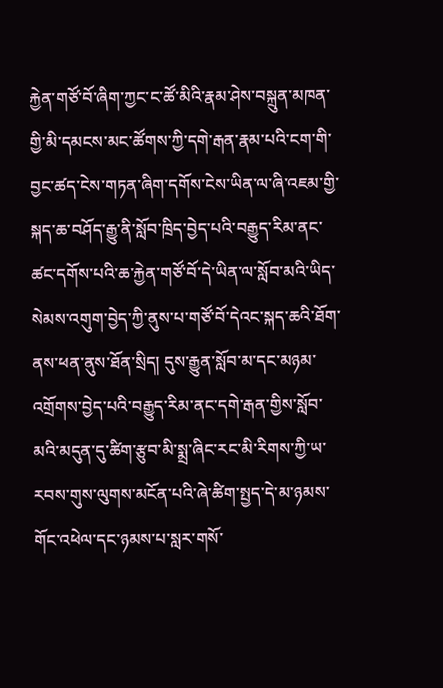རྐྱེན་གཙོ་བོ་ཞིག་ཀྱང་ང་ཚོ་མིའི་རྣམ་ཤེས་བསྐྲུན་མཁན་གྱི་མི་དམངས་མང་ཚོགས་ཀྱི་དགེ་རྒན་རྣམ་པའི་ངག་གི་བྱང་ཚད་ངེས་གཏན་ཞིག་དགོས་ངེས་ཡིན་ལ་ཞི་འཇམ་གྱི་སྐད་ཆ་བཤོད་རྒྱུ་ནི་སློབ་ཁྲིད་བྱེད་པའི་བརྒྱུད་རིམ་ནང་ཚང་དགོས་པའི་ཆ་རྐྱེན་གཙོ་བོ་དེ་ཡིན་ལ་སློབ་མའི་ཡིད་སེམས་འགུག་བྱེད་ཀྱི་ནུས་པ་གཙོ་བོ་དེའང་སྐད་ཆའི་ཐོག་ནས་ཕན་ནུས་ཐོན་སྲིད། དུས་རྒྱུན་སློབ་མ་དང་མཉམ་འགྲོགས་བྱེད་པའི་བརྒྱུད་རིམ་ནང་དགེ་རྒན་གྱིས་སློབ་མའི་མདུན་དུ་ཚིག་རྩུབ་མི་སྨྲ་ཞིང་རང་མི་རིགས་ཀྱི་ཡ་རབས་གུས་ལུགས་མངོན་པའི་ཞེ་ཚིག་སྤྱད་དེ་མ་ཉམས་གོང་འཕེལ་དང་ཉམས་པ་སླར་གསོ་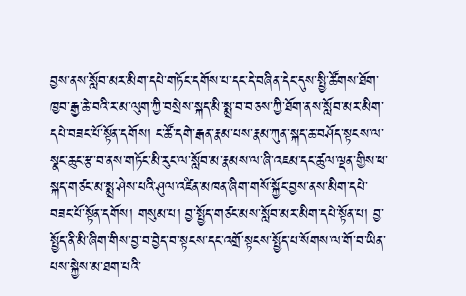བྱས་ནས་སློབ་མར་མིག་དཔེ་གཏོང་དགོས་པ་དང་དེ་བཞིན་དེང་དུས་སྤྱི་ཚོགས་ཐོག་ཁྱབ་རྒྱ་ཆེ་བའི་ར་མ་ལུག་ཀྱི་བསྲེས་སྐད་མི་སྨྲ་བ་བཅས་ཀྱི་ཐོག་ནས་སློབ་མར་མིག་དཔེ་བཟང་པོ་སྟོན་དགོས། ང་ཚོ་དགེ་རྒན་རྣམ་པས་རྣམ་ཀུན་སྐད་ཆ་བཤོད་སྟངས་ལ་སྣང་ཆུང་རྩ་བ་ནས་གཏོང་མི་རུང་ལ་སློབ་མ་རྣམས་ལ་ཞི་འཇམ་དང་ཚུལ་ལྡན་གྱིས་ཕ་སྐད་གཙང་མ་སྨྲ་ཤེས་པའི་ཤུལ་འཛིན་མཁན་ཞིག་གསོ་སྐྱོང་བྱས་ནས་མིག་དཔེ་བཟང་པོ་སྟོན་དགོས། གསུམ་པ། བྱ་སྤྱོད་གཙང་མས་སློབ་མར་མིག་དཔེ་སྟོན་པ། བྱ་སྤྱོད་ནི་མི་ཞིག་གིས་བྱ་བ་བྱེད་བ་སྟངས་དང་འགྲོ་སྟངས་སྤྱོད་པ་སོགས་ལ་གོ་བ་ཡིན་པས་སྐྱེས་མ་ཐག་པའི་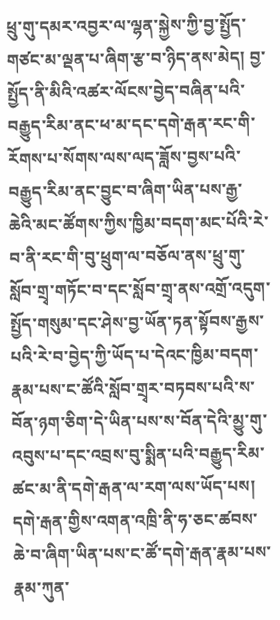ཕྲུ་གུ་དམར་འབྱར་ལ་ལྷན་སྐྱེས་ཀྱི་བྱ་སྤྱོད་གཙང་མ་ལྡན་པ་ཞིག་རྩ་བ་ཉིད་ནས་མེད། བྱ་སྤྱོད་ནི་མིའི་འཚར་ལོངས་བྱེད་བཞིན་པའི་བརྒྱུད་རིམ་ནང་ཕ་མ་དང་དགེ་རྒན་རང་གི་རོགས་པ་སོགས་ལས་ལད་ཟློས་བྱས་པའི་བརྒྱུད་རིམ་ནང་བྱུང་བ་ཞིག་ཡིན་པས་རྒྱ་ཆེའི་མང་ཚོགས་ཀྱིས་ཁྱིམ་བདག་མང་པོའི་རེ་བ་ནི་རང་གི་བུ་ཕྲུག་ལ་བཅོལ་ནས་ཕྲུ་གུ་སློབ་གྲྭ་གཏོང་བ་དང་སློབ་གྲྭ་ནས་འགྲོ་འདུག་སྤྱོད་གསུམ་དང་ཤེས་བྱ་ཡོན་ཏན་སྟོབས་རྒྱས་པའི་རེ་བ་བྱེད་ཀྱི་ཡོད་པ་དེའང་ཁྱིམ་བདག་རྣམ་པས་ང་ཚོའི་སློབ་གྲྭར་བཏབས་པའི་ས་བོན་ཉག་ཅིག་དེ་ཡིན་པས་ས་བོན་དེའི་མྱུ་གུ་འབུས་པ་དང་འབྲས་བུ་སྨིན་པའི་བརྒྱུད་རིམ་ཚང་མ་ནི་དགེ་རྒན་ལ་རག་ལས་ཡོད་པས། དགེ་རྒན་གྱིས་འགན་འཁྲི་ནི་ཧ་ཅང་ཚབས་ཆེ་བ་ཞིག་ཡིན་པས་ང་ཚོ་དགེ་རྒན་རྣམ་པས་རྣམ་ཀུན་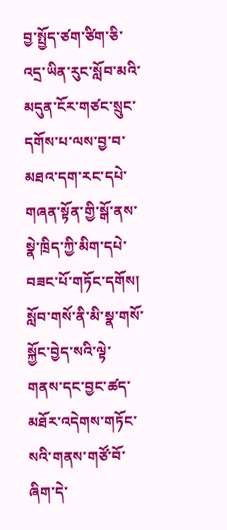བྱ་སྤྱོད་ཙག་ཙིག་ཅི་འདྲ་ཡིན་རུང་སློབ་མའི་མདུན་ངོར་གཙང་སྲུང་དགོས་པ་ལས་བྱ་བ་མཐའ་དག་རང་དཔེ་གཞན་སྟོན་གྱི་སྒོ་ནས་སྣེ་ཁྲིད་ཀྱི་མིག་དཔེ་བཟང་པོ་གཏོང་དགོས། སློབ་གསོ་ནི་མི་སྣ་གསོ་སྐྱོང་བྱེད་སའི་ལྟེ་གནས་དང་བྱང་ཚད་མཐོར་འདེགས་གཏོང་སའི་གནས་གཙོ་བོ་ཞིག་དེ་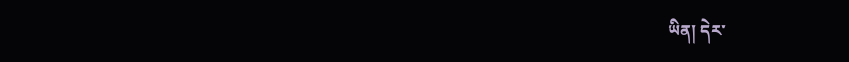ཡིན། དེར་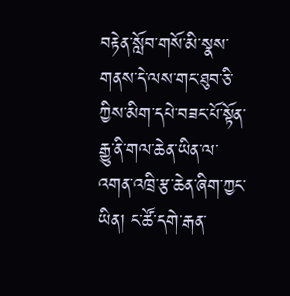བརྟེན་སློབ་གསོ་མི་སྣས་གནས་དེ་ལས་གང་ཐུབ་ཅི་ཀྱིས་མིག་དཔེ་བཟང་པོ་སྟོན་རྒྱུ་ནི་གལ་ཆེན་ཡིན་ལ་འགན་འཁྲི་རྩ་ཆེན་ཞིག་ཀྱང་ཡིན། ང་ཚོ་དགེ་རྒན་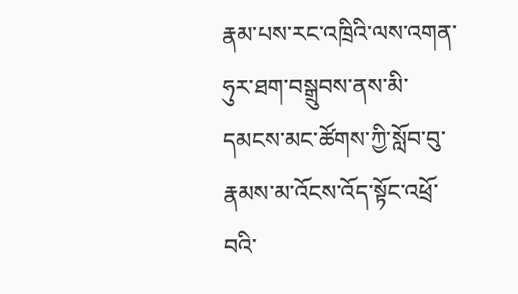རྣམ་པས་རང་འཁྲིའི་ལས་འགན་ཧུར་ཐག་བསྒྲུབས་ནས་མི་དམངས་མང་ཚོགས་ཀྱི་སློབ་བུ་རྣམས་མ་འོངས་འོད་སྟོང་འཕྲོ་བའི་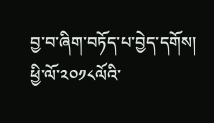བྱ་བ་ཞིག་བཏོད་པ་བྱེད་དགོས།
ཕྱི་ལོ་༢༠༡༨ལོའི་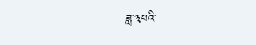ཟླ་༣པའི་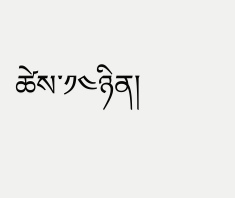ཚེས་༡༤ཉིན།